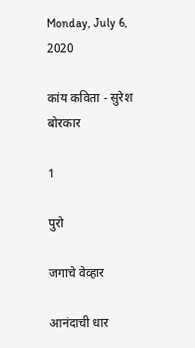Monday, July 6, 2020

कांय कविता - सुरेश बोरकार

1

पुरो

जगाचे वेव्हार

आनंदाची धार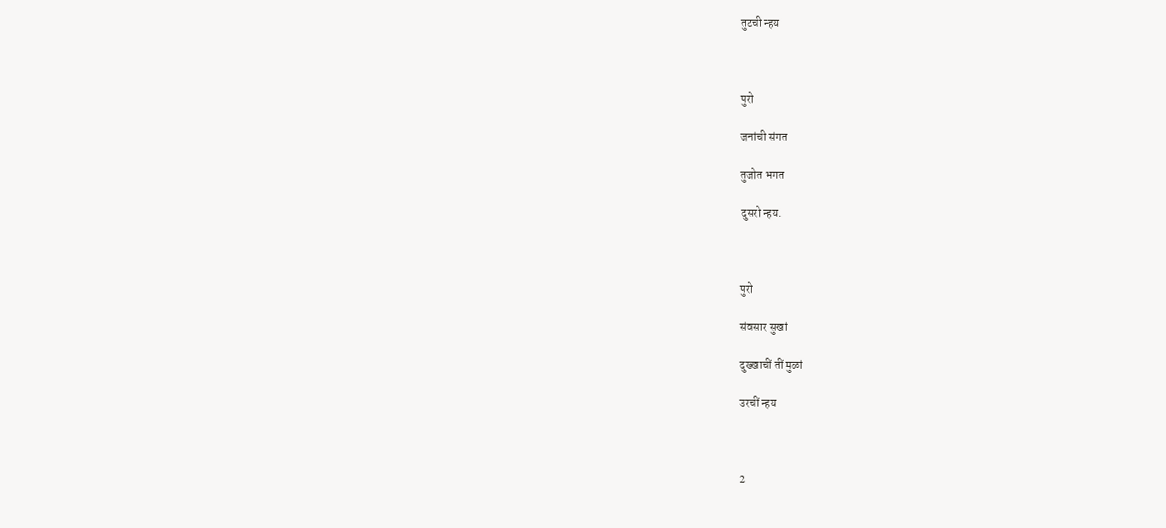तुटची न्हय



पुरो

जनांची संगत

तुजोत भगत

दुसरो न्हय.



पुरो

संवसार सुखां

दुख्खाचीं तीं मुळां

उरचीं न्हय



2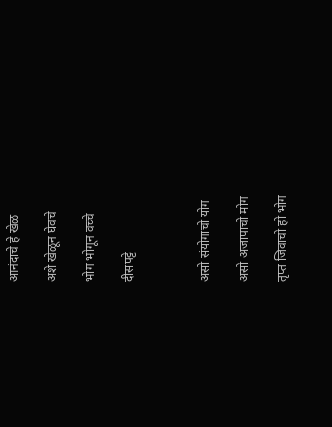आनंदाचे हे खेळ

अशे खेळून घेवचे

भोग भोगून वच्चे

दीसपट्टे



असो संयोगाचो योग

असो अजापाचो मोग

तृप्त जिवाचो हो भोग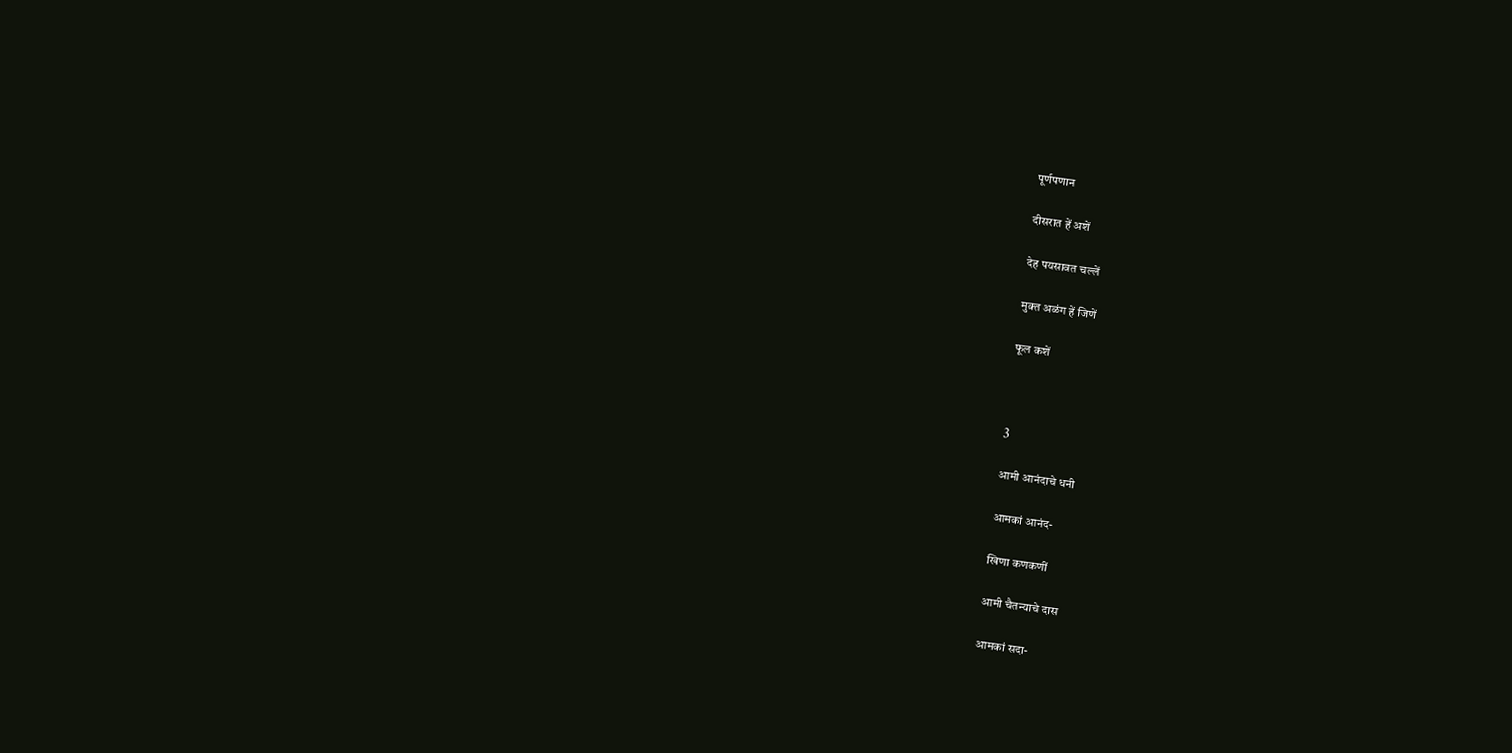पूर्णपणान

दीसरात हें अशें

देह पयसावत चल्लें

मुक्त अळंग हें जिणें

फूल कशें



3

आमी आनंदाचे धनी

आमकां आनंद-

खिणा कणकणीं

आमी चैतन्याचे दास

आमकां सदा-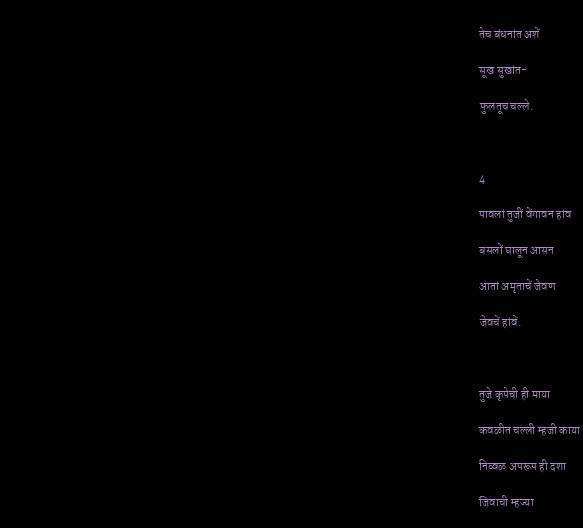तेच बंधनांत अशें

सूख सुखांत-

फुलतूच चल्ले.



4

पावलां तुजीं वेंगावन हांव

बसलों घालून आसन

आतां अमृताचें जेवण

जेवचें हांवें.



तुजे कृपेची ही माया

कवळीत चल्ली म्हजी काया

निव्वळ अपरूप ही दशा

जिवाची म्हज्या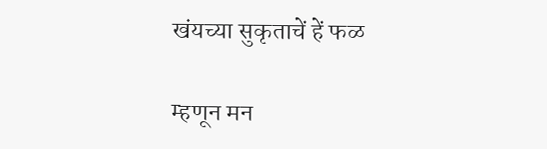खंयच्या सुकृताचें हें फळ

म्हणून मन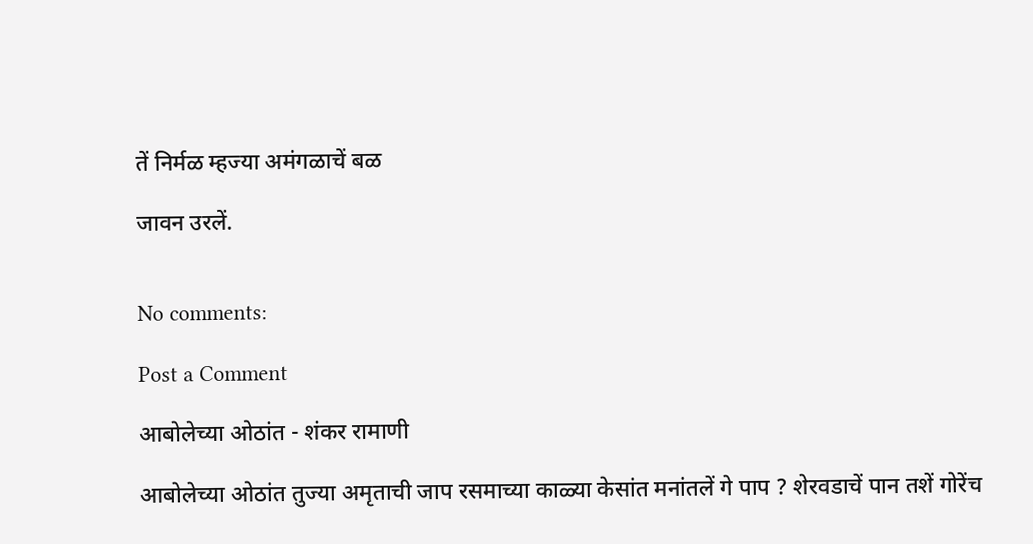तें निर्मळ म्हज्या अमंगळाचें बळ

जावन उरलें.


No comments:

Post a Comment

आबोलेच्या ओठांत - शंकर रामाणी

आबोलेच्या ओठांत तुज्या अमृताची जाप रसमाच्या काळ्या केसांत मनांतलें गे पाप ? शेरवडाचें पान तशें गोरेंच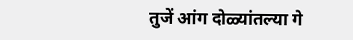तुजें आंग दोळ्यांतल्या गे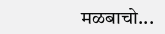मळबाचो...